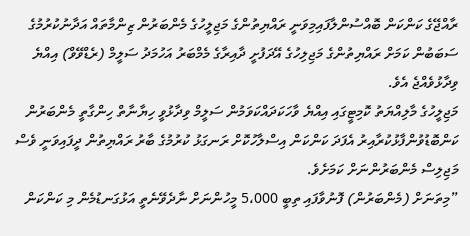ރާއްޖޭގެ ކަންކަން ބޮއްސުންލާފައިމިވަނީ ރައްޔިތުންގެ މަޖިލީހުގެ މެންބަރުން ޒިންމާތައް އަދާނުކުރުމުގެ ސަބަބުން ކަމަށް ރައްޔިތުންގެ މަޖިލިހުގެ އޭދަފުށީ ދާއިރާގެ މެމްބަރު އަހުމަދު ސަލީމް (ރެޑްވޭވް) އިއްޔެ ވިދާޅުވެއްޖެ އެވެ.
މަޖިލީހުގެ މާލިއްޔަތު ކޮމިޓީގައި އިއްޔެ ވާހަކަދައްކަވަމުން ސަލީމް ވިދާޅުވީ ހިޔާނާތް ހިންގާތީ މެންބަރުން ކަންބޮޑުވުންފާޅުކުރާއިރު އެފަދަ ކަންކަން އިސްލާހުކޮށް ރަނގަޅު ކުރުމުގެ ބާރު ރައްޔިތުން ދީފައިވަނީ ވެސް މަޖިލިސް މެންބަރުންނަށް ކަމަށެވެ.
”މިތަނަށް (މެންބަރުން) ފޮނުވާފައި ތިބީ 5،000 މީހުންނަށް ނާދެވޭނެތީ އަޅުގަނޑުމެން މި ކަންކަން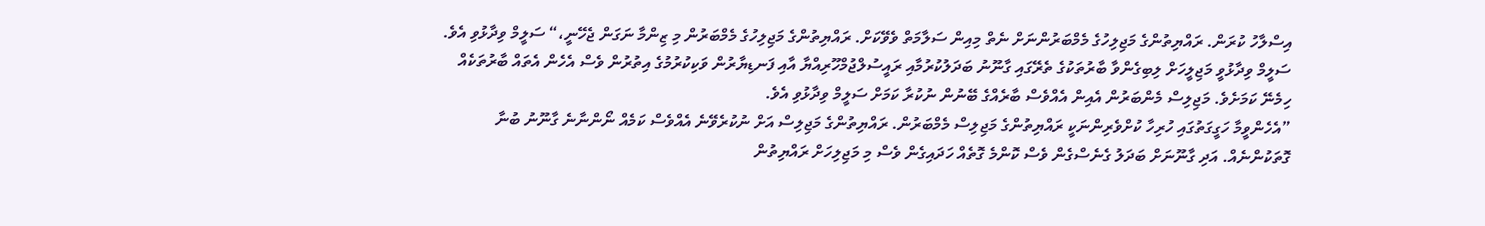އިސްލާހު ކުރަން. ރައްޔިތުންގެ މަޖިލިހުގެ މެމްބަރުންނަށް ނެތް މިއިން ސަލާމަތް ވެވޭކަށް. ރައްޔިތުންގެ މަޖިލިހުގެ މެމްބަރުން މި ޒިންމާ ނަގަން ޖެހޭނީ،“ ސަލީމް ވިދާޅުވި އެވެ.
ސަލީމް ވިދާޅުވީ މަޖިލީހަށް ލިބިގެންވާ ބާރުތަކުގެ ތެރޭގައި ގާނޫނު ބަދަލުކުރުމާއި ރައީސުލްޖުމްހޫރިއްޔާ އާއި ފަނޑިޔާރުން ވަކިކުރުމުގެ އިތުރުން ވެސް އެހެން އެތައް ބާރުތަކެއް ހިމެނޭ ކަމަށެވެ. މަޖިލިސް މެންބަރުން އެއިން އެއްވެސް ބާރެއްގެ ބޭނުން ނުކުރާ ކަމަށް ސަލީމް ވިދާޅުވި އެވެ.
”އެހެންވީމާ ހަގީގަތުގައި ހުރިހާ ކުށްވެރިންނަކީ ރައްޔިތުންގެ މަޖިލިސް މެމްބަރުން. ރައްޔިތުންގެ މަޖިލިސް އަށް ނުކުރެވޭނެ އެއްވެސް ކަމެއް ނޯންނާނެ ގާނޫނު ބުނާ ގޮތަކުންނެއް. އަދި ގާނޫނަށް ބަދަލު ގެނެސްގެން ވެސް ކޮންމެ ގޮތެއް ހަދައިގެން ވެސް މި މަޖިލިހަށް ރައްޔިތުން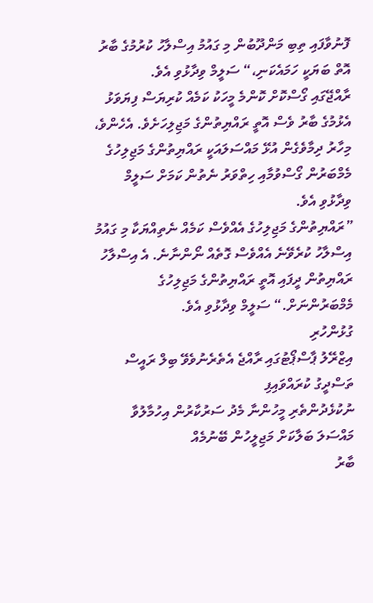ފޮނުވާފައި ތިބި މަންދޫބުން މި ގައުމު އިސްލާހު ކުރުމުގެ ބާރު އޮތް ބަޔަކީ ހަމައެކަނި،“ ސަލީމް ވިދާޅުވި އެވެ.
ރާއްޖޭގައި ގޯސްކޮށް ކޮންމެ މީހަކު ކަމެއް ކުރިޔަސް ފިޔަވަޅު އެޅުމުގެ ބާރު ވެސް އޮތީ ރައްޔިތުންގެ މަޖިލިހަށެވެ. އެހެންވެ، މިހާރު ދިމާވެގެން އުޅޭ މައްސަލައަކީ ރައްޔިތުންގެ މަޖިލިހުގެ މެމްބަރުން ގޯސްވުމާއި ހިތްވަރު ނެތުން ކަމަށް ސަލީމް ވިދާޅުވި އެވެ.
”ރައްޔިތުންގެ މަޖިލިހުގެ އެއްވެސް ކަމެއް ނެތިއްޔަކާ މި ގައުމު އިސްލާހު ކުރެވޭނެ އެއްވެސް ގޮތެއް ނޯންނާނެ. އެ އިސްލާހު ރައްޔިތުން ދީފައި އޮތީ ރައްޔިތުންގެ މަޖިލިހުގެ މެމްބަރުންނަށް.“ ސަލީމް ވިދާޅުވި އެވެ.
ގުޅުންހުރި
އިޒްރޭލު ޕާސްޕޯޓުގައި ރާއްޖެ އެތެރެނުވެވޭ ބިލް ރައީސް ތަސްދީގު ކުރައްވައިފި
ނުކުޅެދުންތެރި މީހުންނާ މެދު ސަރުކާރުން އިހުމާލުވާ މައްސަލަ ބަލާކަށް މަޖިލީހުން ބޭނުމެއް
ބާރު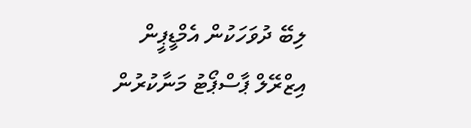ލިބޭ ދުވަހަކުން އެމްޑީޕީން އިޒްރޭލް ޕާސްޕޯޓު މަނާކުރުން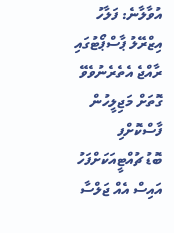އުވާލާނެ: ފަލާހު
އިޒްރޭލު ޕާސްޕޯޓުގައި ރާއްޖެ އެތެރެނުވެވޭ ގޮތަށް މަޖިލީހުން ފާސްކޮށްފި
ބޮޑު ޗުއްޓީއަކަށްފަހު އައިސް އެއް ޖަލްސާ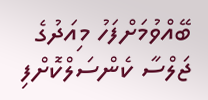ބޭއްވުމަށްފަހު މިއަދުގެ ޖަލްސާ ކެންސަލްކޮށްފި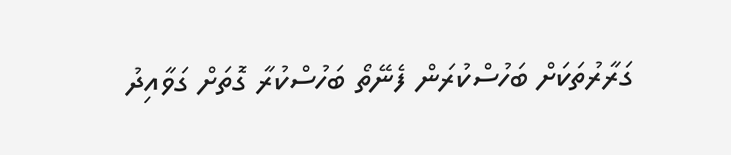ގަރާރުތަކަށް ބަހުސްކުރަން ފެނޭތޯ ބަހުސްކުރާ ގޮތަށް ގަވާއިދު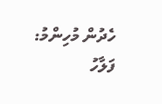ހެދުން މުހިންމު: ފަލާހު